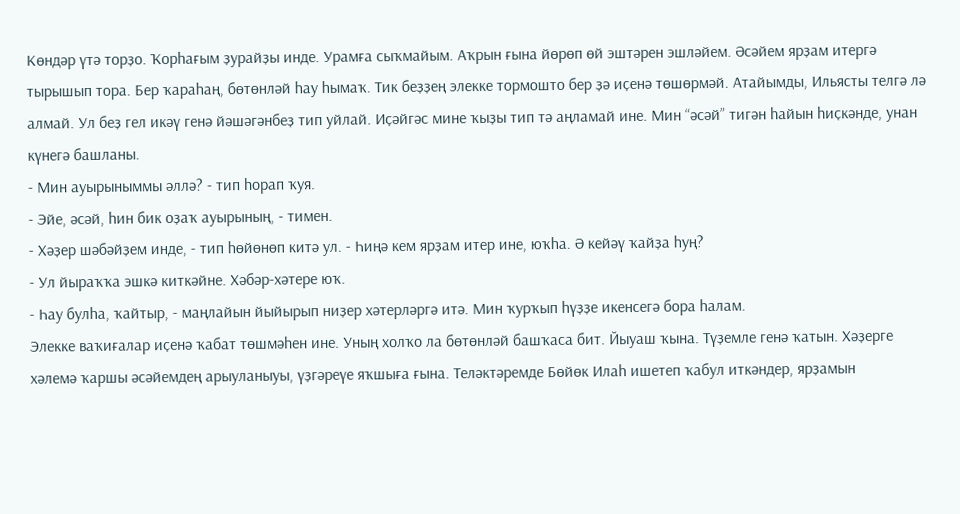Көндәр үтә торҙо. Ҡорһағым ҙурайҙы инде. Урамға сыҡмайым. Аҡрын ғына йөрөп өй эштәрен эшләйем. Әсәйем ярҙам итергә тырышып тора. Бер ҡараһаң, бөтөнләй һау һымаҡ. Тик беҙҙең элекке тормошто бер ҙә иҫенә төшөрмәй. Атайымды, Ильясты телгә лә алмай. Ул беҙ гел икәү генә йәшәгәнбеҙ тип уйлай. Иҫәйгәс мине ҡыҙы тип тә аңламай ине. Мин “әсәй” тигән һайын һиҫкәнде, унан күнегә башланы.
- Мин ауырыныммы әллә? - тип һорап ҡуя.
- Эйе, әсәй, һин бик оҙаҡ ауырының, - тимен.
- Хәҙер шәбәйҙем инде, - тип һөйөнөп китә ул. - Һиңә кем ярҙам итер ине, юҡһа. Ә кейәү ҡайҙа һуң?
- Ул йыраҡҡа эшкә киткәйне. Хәбәр-хәтере юҡ.
- Һау булһа, ҡайтыр, - маңлайын йыйырып ниҙер хәтерләргә итә. Мин ҡурҡып һүҙҙе икенсегә бора һалам.
Элекке ваҡиғалар иҫенә ҡабат төшмәһен ине. Уның холҡо ла бөтөнләй башҡаса бит. Йыуаш ҡына. Түҙемле генә ҡатын. Хәҙерге хәлемә ҡаршы әсәйемдең арыуланыуы, үҙгәреүе яҡшыға ғына. Теләктәремде Бөйөк Илаһ ишетеп ҡабул иткәндер, ярҙамын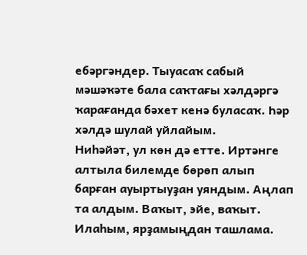ебәргәндер. Тыуасаҡ сабый мәшәҡәте бала саҡтағы хәлдәргә ҡарағанда бәхет кенә буласаҡ. Һәр хәлдә шулай уйлайым.
Ниһәйәт, ул көн дә етте. Иртәнге алтыла билемде бөрөп алып барған ауыртыуҙан уяндым. Аңлап та алдым. Ваҡыт, эйе, ваҡыт. Илаһым, ярҙамыңдан ташлама.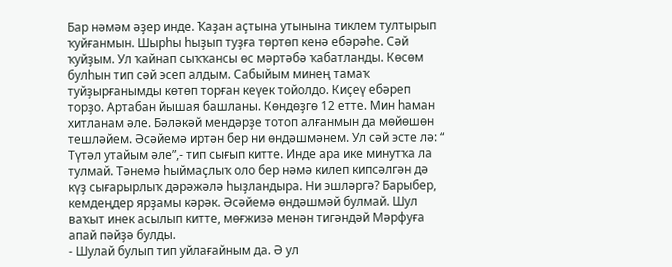Бар нәмәм әҙер инде. Ҡаҙан аҫтына утынына тиклем тултырып ҡуйғанмын. Шырһы һыҙып туҙға төртөп кенә ебәрәһе. Сәй ҡуйҙым. Ул ҡайнап сыҡҡансы өс мәртәбә ҡабатланды. Көсөм булһын тип сәй эсеп алдым. Сабыйым минең тамаҡ туйҙырғанымды көтөп торған кеүек тойолдо. Киҫеү ебәреп торҙо. Артабан йышая башланы. Көндөҙгө 12 етте. Мин һаман хитланам әле. Бәләкәй мендәрҙе тотоп алғанмын да мөйөшөн тешләйем. Әсәйемә иртән бер ни өндәшмәнем. Ул сәй эсте лә: “ Түтәл утайым әле”,- тип сығып китте. Инде ара ике минутҡа ла тулмай. Тәнемә һыймаҫлыҡ оло бер нәмә килеп кипсәлгән дә күҙ сығарырлыҡ дәрәжәлә һыҙландыра. Ни эшләргә? Барыбер, кемдеңдер ярҙамы кәрәк. Әсәйемә өндәшмәй булмай. Шул ваҡыт инек асылып китте, мөғжизә менән тигәндәй Мәрфуға апай пәйҙә булды.
- Шулай булып тип уйлағайным да. Ә ул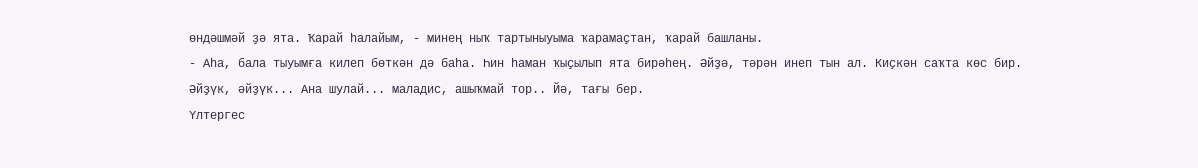өндәшмәй ҙә ята. Ҡарай һалайым, - минең ныҡ тартыныуыма ҡарамаҫтан, ҡарай башланы.
- Аһа, бала тыуымға килеп бөткән дә баһа. Һин һаман ҡыҫылып ята бирәһең. Әйҙә, тәрән инеп тын ал. Киҫкән саҡта көс бир. Әйҙүк, әйҙүк... Ана шулай... маладис, ашыҡмай тор.. Йә, тағы бер.
Үлтергес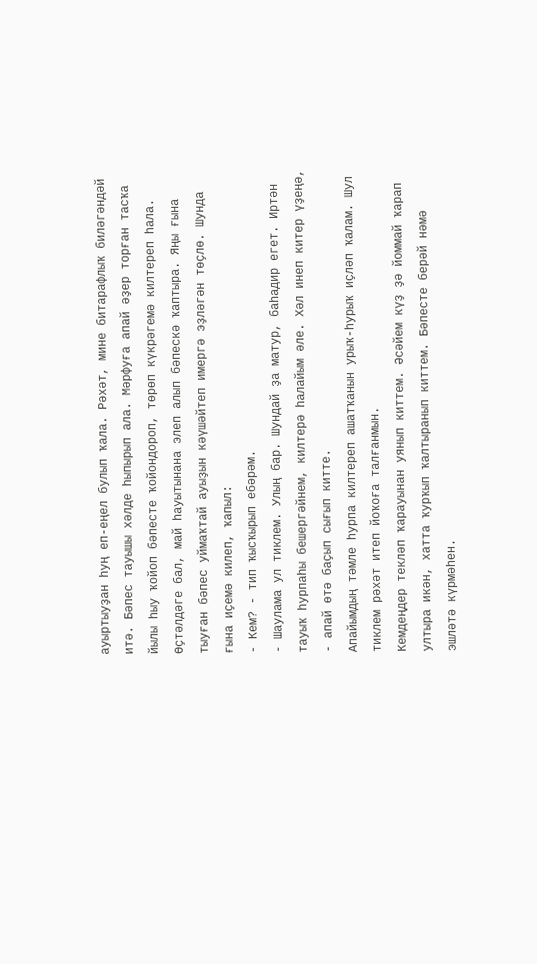ауыртыуҙан һуң еп-еңел булып ҡала. Рәхәт, мине битарафлыҡ биләгәндәй итә. Бәпес тауышы хәлде һыпырып ала. Мәрфуға апай әҙер торған тасҡа йылы һыу ҡойоп бәпесте ҡойондороп, төрөп күкрәгемә килтереп һала. Өҫтәлдәге бал, май һауытынана элеп алып бәпескә ҡаптыра. Яңы ғына тыуған бәпес уймаҡтай ауыҙын кәүшәйтеп имергә эҙләгән төҫлө. Шунда ғына иҫемә килеп, ҡапыл:
- Кем? - тип ҡысҡырып ебәрәм.
- Шаулама ул тиклем. Улың бар. Шундай ҙа матур, баһадир егет. Иртән тауыҡ һурпаһы бешергәйнем, килтерә һалайым әле. Хәл инеп китер үҙеңә, - апай өтә баҫып сығып китте.
Апайымдың тәмле һурпа килтереп ашатҡанын урыҡ-һурыҡ иҫләп ҡалам. Шул тиклем рәхәт итеп йоҡоға талғанмын.
Кемдеңдер текләп ҡарауынан уянып киттем. Әсәйем күҙ ҙә йоммай ҡарап ултыра икән, хатта ҡурҡып ҡалтыранып киттем. Бәпесте берәй нәмә эшләтә күрмәһен.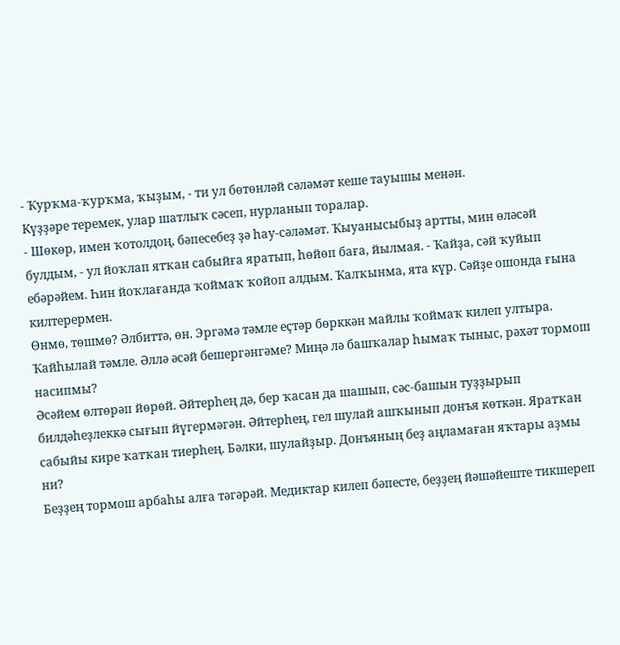- Ҡурҡма-ҡурҡма, ҡыҙым, - ти ул бөтөнләй сәләмәт кеше тауышы менән.
Күҙҙәре теремек, улар шатлыҡ сәсеп, нурланып торалар.
- Шөкөр, имен ҡотолдоң, бәпесебеҙ ҙә һау-сәләмәт. Ҡыуанысыбыҙ артты, мин өләсәй булдым, - ул йоҡлап ятҡан сабыйға яратып, һөйөп баға, йылмая. - Ҡайҙа, сәй ҡуйып ебәрәйем. Һин йоҡлағанда ҡоймаҡ ҡойоп алдым. Ҡалҡынма, ята күр. Сәйҙе ошонда ғына килтерермен.
Өнмө, төшмө? Әлбиттә, өн. Эргәмә тәмле еҫтәр бөрккән майлы ҡоймаҡ килеп ултыра. Ҡайһылай тәмле. Әллә әсәй бешергәнгәме? Миңә лә башҡалар һымаҡ тыныс, рәхәт тормош насипмы?
Әсәйем өлтөрәп йөрөй. Әйтерһең дә, бер ҡасан да шашып, сәс-башын туҙҙырып билдәһеҙлеккә сығып йүгермәгән. Әйтерһең, гел шулай ашҡынып донъя көткән. Яратҡан сабыйы кире ҡатҡан тиерһең. Бәлки, шулайҙыр. Донъяның беҙ аңламаған яҡтары аҙмы ни?
Беҙҙең тормош арбаһы алға тәгәрәй. Медиктар килеп бәпесте, беҙҙең йәшәйеште тикшереп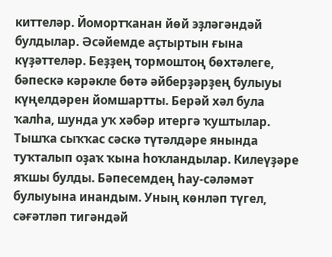киттеләр. Йомортҡанан йөй эҙләгәндәй булдылар. Әсәйемде аҫтыртын ғына күҙәттеләр. Беҙҙең тормоштоң бөхтәлеге, бәпескә кәрәкле бөтә әйберҙәрҙең булыуы күңелдәрен йомшартты. Берәй хәл була ҡалһа, шунда уҡ хәбәр итергә ҡуштылар. Тышҡа сыҡҡас сәскә түтәлдәре янында туҡталып оҙаҡ ҡына һоҡландылар. Килеүҙәре яҡшы булды. Бәпесемдең һау-сәләмәт булыуына инандым. Уның көнләп түгел, сәғәтләп тигәндәй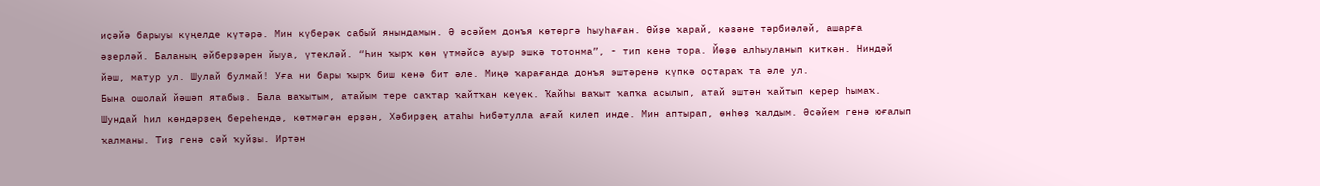иҫәйә барыуы күңелде күтәрә. Мин күберәк сабый янындамын. Ә әсәйем донъя көтөргә һыуһаған. Өйҙө ҡарай, кәзәне тәрбиәләй, ашарға әҙерләй. Баланың әйберҙәрен йыуа, үтекләй. “Һин ҡырҡ көн үтмәйсә ауыр эшкә тотонма”, - тип кенә тора. Йөҙө алһыуланып киткән. Ниндәй йәш, матур ул. Шулай булмай! Уға ни бары ҡырҡ биш кенә бит әле. Миңә ҡарағанда донъя эштәренә күпкә оҫтараҡ та әле ул.
Бына ошолай йәшәп ятабыҙ. Бала ваҡытым, атайым тере саҡтар ҡайтҡан кеүек. Ҡайһы ваҡыт ҡапҡа асылып, атай эштән ҡайтып керер һымаҡ. Шундай һил көндәрҙең береһендә, көтмәгән ерҙән, Хәбирҙең атаһы Һибәтулла ағай килеп инде. Мин аптырап, өнһөҙ ҡалдым. Әсәйем генә юғалып ҡалманы. Тиҙ генә сәй ҡуйҙы. Иртән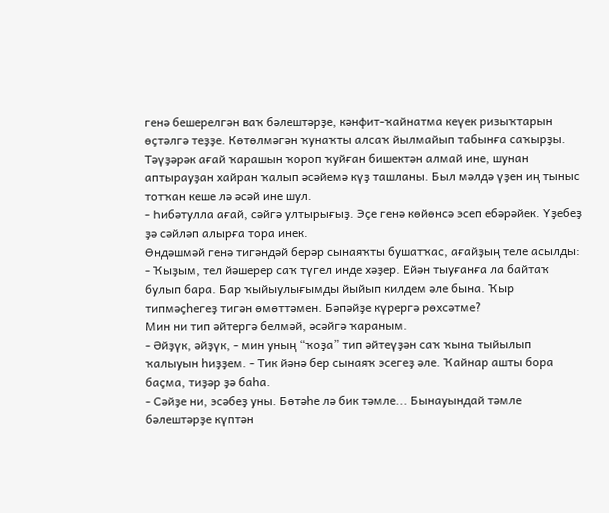генә бешерелгән ваҡ бәлештәрҙе, кәнфит-ҡайнатма кеүек ризыҡтарын өҫтәлгә теҙҙе. Көтөлмәгән ҡунаҡты алсаҡ йылмайып табынға саҡырҙы. Тәүҙәрәк ағай ҡарашын ҡороп ҡуйған бишектән алмай ине, шунан аптырауҙан хайран ҡалып әсәйемә күҙ ташланы. Был мәлдә үҙен иң тыныс тотҡан кеше лә әсәй ине шул.
- Һибәтулла ағай, сәйгә ултырығыҙ. Эҫе генә көйөнсә эсеп ебәрәйек. Үҙебеҙ ҙә сәйләп алырға тора инек.
Өндәшмәй генә тигәндәй берәр сынаяҡты бушатҡас, ағайҙың теле асылды:
- Ҡыҙым, тел йәшерер саҡ түгел инде хәҙер. Ейән тыуғанға ла байтаҡ булып бара. Бар ҡыйыулығымды йыйып килдем әле бына. Ҡыр типмәҫһегеҙ тигән өмөттәмен. Бәпәйҙе күрергә рөхсәтме?
Мин ни тип әйтергә белмәй, әсәйгә ҡараным.
- Әйҙүк, әйҙүк, - мин уның “ҡоҙа” тип әйтеүҙән саҡ ҡына тыйылып ҡалыуын һиҙҙем. - Тик йәнә бер сынаяҡ эсегеҙ әле. Ҡайнар ашты бора баҫма, тиҙәр ҙә баһа.
- Сәйҙе ни, эсәбеҙ уны. Бөтәһе лә бик тәмле... Бынауындай тәмле бәлештәрҙе күптән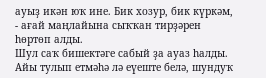ауыҙ икән юҡ ине. Бик хозур, бик күркәм, - ағай маңлайына сыҡҡан тирҙәрен һөртөп алды.
Шул саҡ бишектәге сабый ҙа ауаз һалды. Айы тулып етмәһә лә еүеште белә, шундуҡ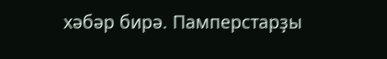хәбәр бирә. Памперстарҙы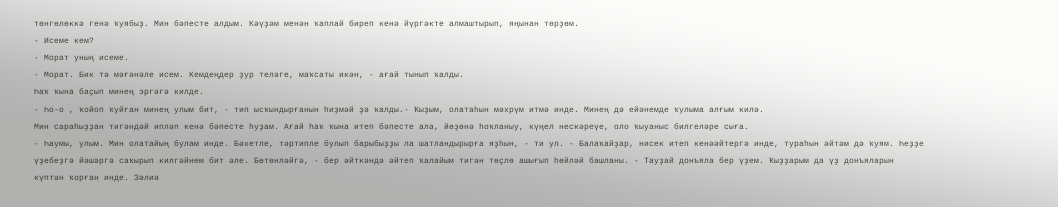төнгөлөккә генә ҡуябыҙ. Мин бәпесте алдым. Кәүҙәм менән ҡаплай биреп кенә йүргәкте алмаштырып, яңынан төрҙөм.
- Исеме кем?
- Морат уның исеме.
- Морат. Бик тә мәғәнәле исем. Кемдеңдер ҙур теләге, маҡсаты икән, - ағай тынып ҡалды.
Һаҡ ҡына баҫып минең эргәгә килде.
- Һо-о , ҡойоп ҡуйған минең улым бит, - тип ысҡындырғанын һиҙмәй ҙә ҡалды.- Ҡыҙым, олатаһын мәхрүм итмә инде. Минең дә ейәнемде ҡулыма алғым килә.
Мин сараһыҙҙан тигәндәй ипләп кенә бәпесте һуҙам. Ағай һаҡ ҡына итеп бәпесте ала, йөҙөнә һоҡланыу, күңел нескәреүе, оло ҡыуаныс билгеләре сыға.
- Һаумы, улым. Мин олатайың булам инде. Бәхетле, тәртипле булып барыбыҙҙы ла шатландырырға яҙһын, - ти ул. - Балаҡайҙар, нисек итеп кенәәйтергә инде, тураһын әйтәм дә ҡуям. Һеҙҙе үҙебеҙгә йәшәргә саҡырып килгәйнем бит әле. Бөтөнләйгә, - бер әйткәндә әйтеп ҡалайым тигән төҫлө ашығып һөйләй башланы. - Тауҙай донъяла бер үҙем. Ҡыҙҙарым да үҙ донъяларын күптән ҡорған инде. Зәлиә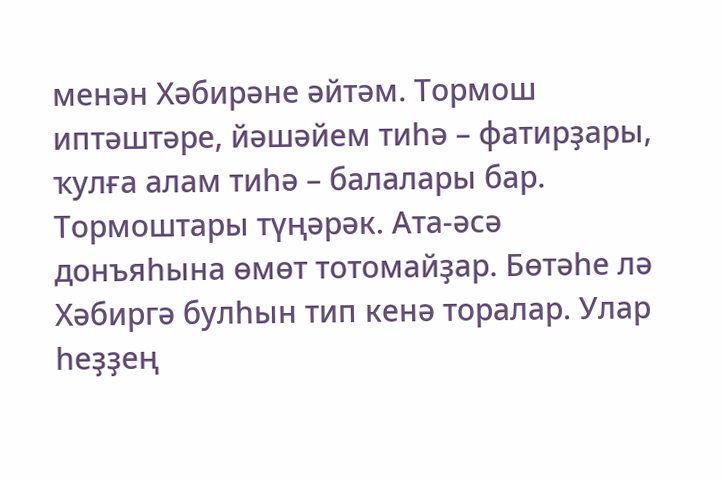менән Хәбирәне әйтәм. Тормош иптәштәре, йәшәйем тиһә – фатирҙары, ҡулға алам тиһә – балалары бар. Тормоштары түңәрәк. Ата-әсә донъяһына өмөт тотомайҙар. Бөтәһе лә Хәбиргә булһын тип кенә торалар. Улар һеҙҙең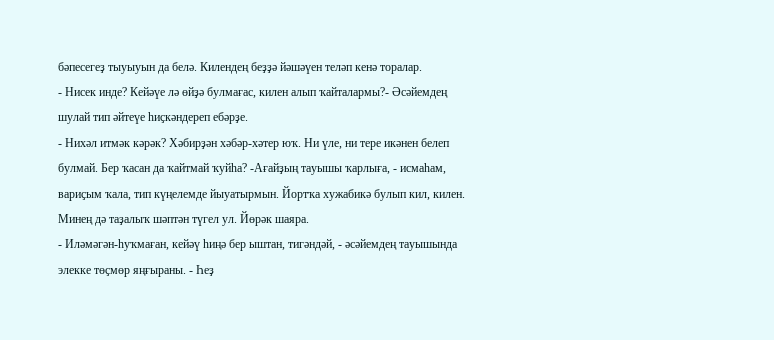бәпесегеҙ тыуыуын да белә. Килендең беҙҙә йәшәүен теләп кенә торалар.
- Нисек инде? Кейәүе лә өйҙә булмағас, килен алып ҡайталармы?- Әсәйемдең шулай тип әйтеүе һиҫкәндереп ебәрҙе.
- Нихәл итмәк кәрәк? Хәбирҙән хәбәр-хәтер юҡ. Ни үле, ни тере икәнен белеп булмай. Бер ҡасан да ҡайтмай ҡуйһа? -Ағайҙың тауышы ҡарлыға, - исмаһам, вариҫым ҡала, тип күңелемде йыуатырмын. Йортҡа хужабикә булып кил, килен. Минең дә таҙалыҡ шәптән түгел ул. Йөрәк шаяра.
- Иләмәгән-һуҡмаған, кейәү һиңә бер ыштан, тигәндәй, - әсәйемдең тауышында элекке төҫмөр яңғыраны. - Һеҙ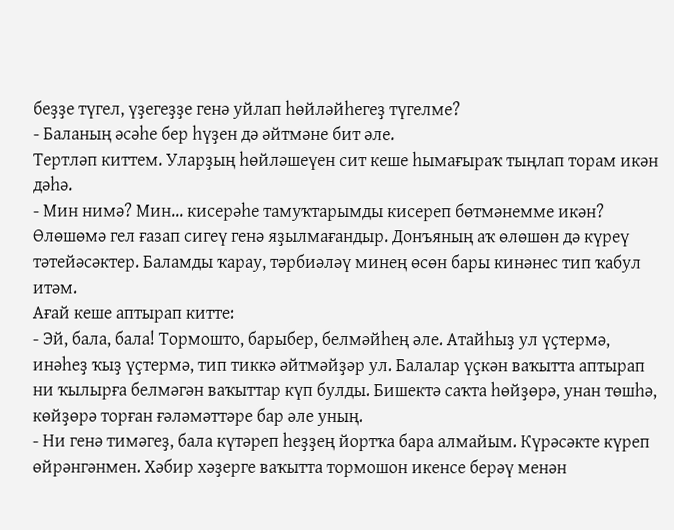беҙҙе түгел, үҙегеҙҙе генә уйлап һөйләйһегеҙ түгелме?
- Баланың әсәһе бер һүҙен дә әйтмәне бит әле.
Тертләп киттем. Уларҙың һөйләшеүен сит кеше һымағыраҡ тыңлап торам икән дәһә.
- Мин нимә? Мин... кисерәһе тамуҡтарымды кисереп бөтмәнемме икән? Өлөшөмә гел ғазап сигеү генә яҙылмағандыр. Донъяның аҡ өлөшөн дә күреү тәтейәсәктер. Баламды ҡарау, тәрбиәләү минең өсөн бары кинәнес тип ҡабул итәм.
Ағай кеше аптырап китте:
- Эй, бала, бала! Тормошто, барыбер, белмәйһең әле. Атайһыҙ ул үҫтермә, инәһеҙ ҡыҙ үҫтермә, тип тиккә әйтмәйҙәр ул. Балалар үҫкән ваҡытта аптырап ни ҡылырға белмәгән ваҡыттар күп булды. Бишектә саҡта һөйҙөрә, унан төшһә, көйҙөрә торған ғәләмәттәре бар әле уның.
- Ни генә тимәгеҙ, бала күтәреп һеҙҙең йортҡа бара алмайым. Күрәсәкте күреп өйрәнгәнмен. Хәбир хәҙерге ваҡытта тормошон икенсе берәү менән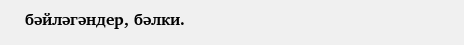бәйләгәндер, бәлки.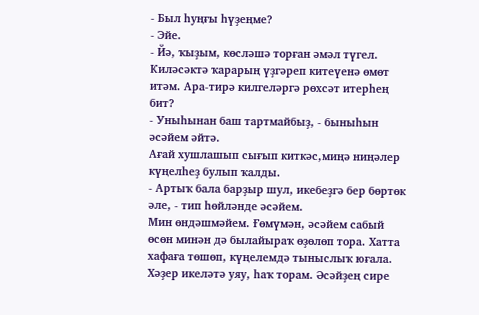- Был һуңғы һүҙеңме?
- Эйе.
- Йә, ҡыҙым, көсләшә торған әмәл түгел. Киләсәктә ҡарарың үҙгәреп китеүенә өмөт итәм. Ара-тирә килгеләргә рөхсәт итерһең бит?
- Уныһынан баш тартмайбыҙ, - быныһын әсәйем әйтә.
Ағай хушлашып сығып киткәс,миңә ниңәлер күңелһеҙ булып ҡалды.
- Артыҡ бала барҙыр шул, икебеҙгә бер бөртөк әле, - тип һөйләнде әсәйем.
Мин өндәшмәйем. Ғөмүмән, әсәйем сабый өсөн минән дә былайыраҡ өҙөлөп тора. Хатта хафаға төшөп, күңелемдә тыныслыҡ юғала. Хәҙер икеләтә уяу, һаҡ торам. Әсәйҙең сире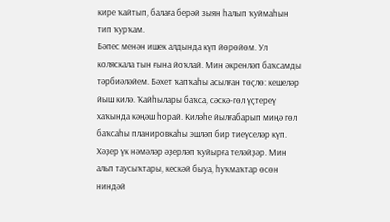кире ҡайтып, балаға берәй зыян һалып ҡуймаһын тип ҡурҡам.
Бәпес менән ишек алдында күп йөрөйөм. Ул коляскала тын ғына йоҡлай. Мин әкренләп баҡсамды тәрбиәләйем. Бәхет ҡапҡаһы асылған төҫлө: кешеләр йыш килә. Ҡайһылары баҡса, сәскә-гөл үҫтереү хаҡында кәңәш һорай. Киләһе йылғабарып миңә гөл баҡсаһы планировкаһы эшләп бир тиеүселәр күп. Хәҙер үк нәмәләр әҙерләп ҡуйырға теләйҙәр. Мин альп таусыҡтары, кескәй быуа, һуҡмаҡтар өсөн ниндәй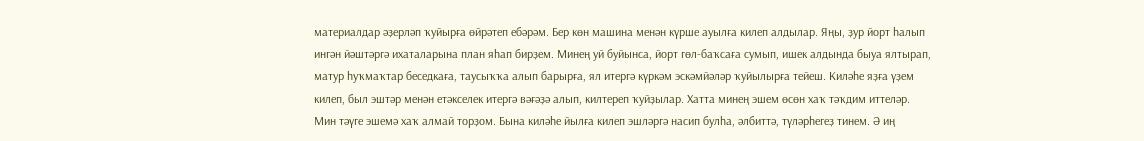материалдар әҙерләп ҡуйырға өйрәтеп ебәрәм. Бер көн машина менән күрше ауылға килеп алдылар. Яңы, ҙур йорт һалып ингән йәштәргә ихаталарына план яһап бирҙем. Минең уй буйынса, йорт гөл-баҡсаға сумып, ишек алдында быуа ялтырап, матур һуҡмаҡтар беседкаға, таусыҡҡа алып барырға, ял итергә күркәм эскәмйәләр ҡуйылырға тейеш. Киләһе яҙға үҙем килеп, был эштәр менән етәкселек итергә вәғәҙә алып, килтереп ҡуйҙылар. Хатта минең эшем өсөн хаҡ тәҡдим иттеләр. Мин тәүге эшемә хаҡ алмай торҙом. Бына киләһе йылға килеп эшләргә насип булһа, әлбиттә, түләрһегеҙ тинем. Ә иң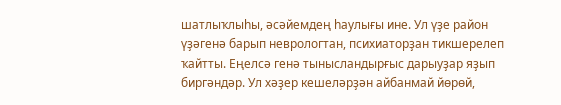шатлыҡлыһы, әсәйемдең һаулығы ине. Ул үҙе район үҙәгенә барып неврологтан, психиаторҙан тикшерелеп ҡайтты. Еңелсә генә тынысландырғыс дарыуҙар яҙып биргәндәр. Ул хәҙер кешеләрҙән айбанмай йөрөй,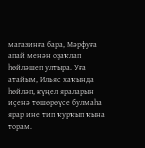магазинға бара, Мәрфуға апай менән оҙаҡлап һөйләшеп ултыра. Уға атайым, Ильяс хаҡында һөйләп, күңел яраларын иҫенә төшөрөүсе булмаһа ярар ине тип ҡурҡып ҡына торам.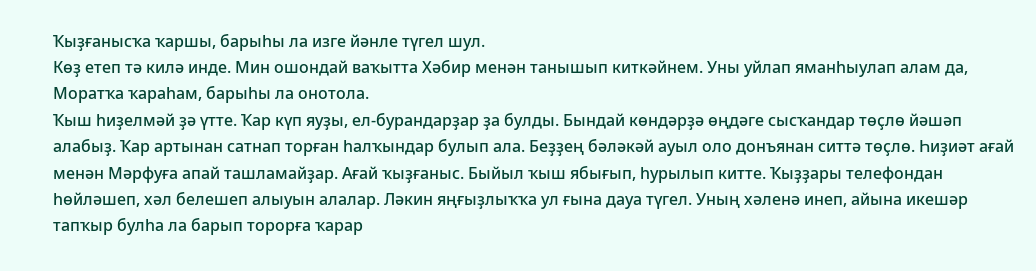Ҡыҙғанысҡа ҡаршы, барыһы ла изге йәнле түгел шул.
Көҙ етеп тә килә инде. Мин ошондай ваҡытта Хәбир менән танышып киткәйнем. Уны уйлап яманһыулап алам да, Моратҡа ҡараһам, барыһы ла онотола.
Ҡыш һиҙелмәй ҙә үтте. Ҡар күп яуҙы, ел-бурандарҙар ҙа булды. Бындай көндәрҙә өңдәге сысҡандар төҫлө йәшәп алабыҙ. Ҡар артынан сатнап торған һалҡындар булып ала. Беҙҙең бәләкәй ауыл оло донъянан ситтә төҫлө. Һиҙиәт ағай менән Мәрфуға апай ташламайҙар. Ағай ҡыҙғаныс. Быйыл ҡыш ябығып, һурылып китте. Ҡыҙҙары телефондан һөйләшеп, хәл белешеп алыуын алалар. Ләкин яңғыҙлыҡҡа ул ғына дауа түгел. Уның хәленә инеп, айына икешәр тапҡыр булһа ла барып торорға ҡарар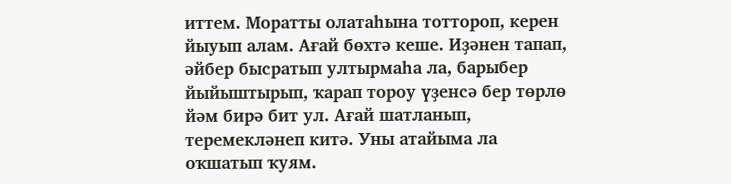иттем. Моратты олатаһына тоттороп, керен йыуып алам. Ағай бөхтә кеше. Иҙәнен тапап, әйбер бысратып ултырмаһа ла, барыбер йыйыштырып, ҡарап тороу үҙенсә бер төрлө йәм бирә бит ул. Ағай шатланып, теремекләнеп китә. Уны атайыма ла оҡшатып ҡуям.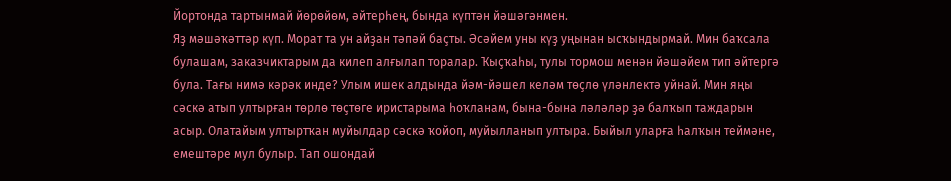Йортонда тартынмай йөрөйөм, әйтерһең, бында күптән йәшәгәнмен.
Яҙ мәшәҡәттәр күп. Морат та ун айҙан тәпәй баҫты. Әсәйем уны күҙ уңынан ысҡындырмай. Мин баҡсала булашам, заказчиктарым да килеп алғылап торалар. Ҡыҫҡаһы, тулы тормош менән йәшәйем тип әйтергә була. Тағы нимә кәрәк инде? Улым ишек алдында йәм-йәшел келәм төҫлө үләнлектә уйнай. Мин яңы сәскә атып ултырған төрлө төҫтөге иристарыма һоҡланам, бына-бына ләләләр ҙә балҡып таждарын асыр. Олатайым ултыртҡан муйылдар сәскә ҡойоп, муйылланып ултыра. Быйыл уларға һалҡын теймәне, емештәре мул булыр. Тап ошондай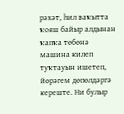рәхәт, һил ваҡытта ҡояш байыр алдынан ҡапҡа төбөнә машина килеп туҡтауын ишетеп, йөрәгем дөпөлдәргә кереште. Ни булыр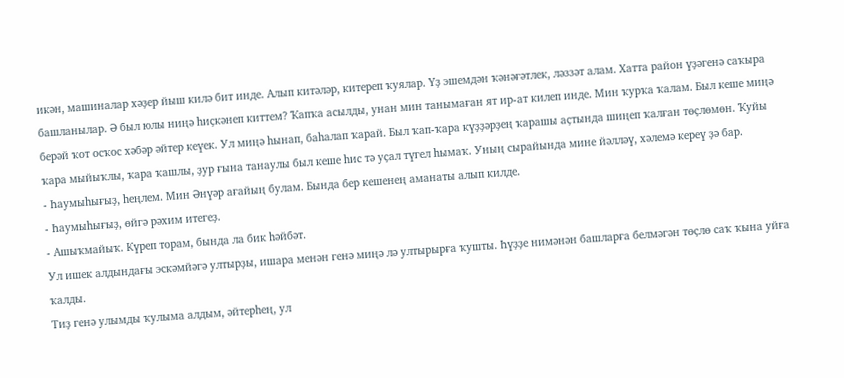икән, машиналар хәҙер йыш килә бит инде. Алып китәләр, китереп ҡуялар. Үҙ эшемдән ҡәнәғәтлек, ләззәт алам. Хатта район үҙәгенә саҡыра башланылар. Ә был юлы ниңә һиҫкәнеп киттем? Ҡапҡа асылды, унан мин танымаған ят ир-ат килеп инде. Мин ҡурҡа ҡалам. Был кеше миңә берәй ҡот осҡос хәбәр әйтер кеүек. Ул миңә һынап, баһалап ҡарай. Был ҡап-ҡара күҙҙәрҙең ҡарашы аҫтында шиңеп ҡалған төҫлөмөн. Ҡуйы ҡара мыйыҡлы, ҡара ҡашлы, ҙур ғына танаулы был кеше һис тә уҫал түгел һымаҡ. Уның сырайында мине йәлләү, хәлемә кереү ҙә бар.
- Һаумыһығыҙ, һеңлем. Мин Әнүәр ағайың булам. Бында бер кешенең аманаты алып килде.
- Һаумыһығыҙ, өйгә рәхим итегеҙ.
- Ашыҡмайыҡ. Күреп торам, бында ла бик һәйбәт.
Ул ишек алдындағы эскәмйәгә ултырҙы, ишара менән генә миңә лә ултырырға ҡушты. Һүҙҙе нимәнән башларға белмәгән төҫлө саҡ ҡына уйға ҡалды.
Тиҙ генә улымды ҡулыма алдым, әйтерһең, ул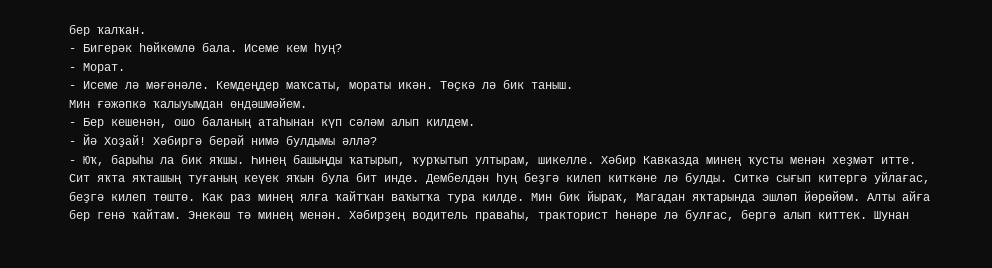бер ҡалҡан.
- Бигерәк һөйкөмлө бала. Исеме кем һуң?
- Морат.
- Исеме лә мәғәнәле. Кемдеңдер маҡсаты, мораты икән. Төҫкә лә бик таныш.
Мин ғәжәпкә ҡалыуымдан өндәшмәйем.
- Бер кешенән, ошо баланың атаһынан күп сәләм алып килдем.
- Йә Хоҙай! Хәбиргә берәй нимә булдымы әллә?
- Юҡ, барыһы ла бик яҡшы. Һинең башыңды ҡатырып, ҡурҡытып ултырам, шикелле. Хәбир Кавказда минең ҡусты менән хеҙмәт итте. Сит яҡта яҡташың туғаның кеүек яҡын була бит инде. Дембелдән һуң беҙгә килеп киткәне лә булды. Ситкә сығып китергә уйлағас, беҙгә килеп төштө. Как раз минең ялға ҡайтҡан ваҡытҡа тура килде. Мин бик йыраҡ, Магадан яҡтарында эшләп йөрөйөм. Алты айға бер генә ҡайтам. Энекәш тә минең менән. Хәбирҙең водитель праваһы, тракторист һөнәре лә булғас, бергә алып киттек. Шунан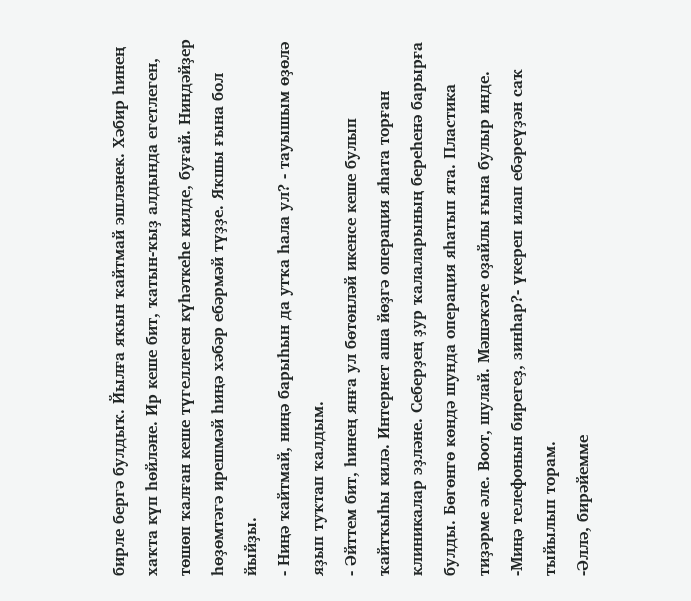бирле бергә булдыҡ. Йылға яҡын ҡайтмай эшләнек. Хәбир һинең хаҡта күп һөйләне. Ир кеше бит, ҡатын-ҡыҙ алдында егетлеген, төшөп ҡалған кеше түгеллеген күһәткеһе килде, буғай. Ниндәйҙер һөҙөмтәгә ирешмәй һиңә хәбәр ебәрмәй түҙҙе. Яҡшы ғына бол йыйҙы.
- Ниңә ҡайтмай, ниңә барыһын да утҡа һала ул? - тауышым өҙөлә яҙып туҡтап ҡалдым.
- Әйттем бит, һинең янға ул бөтөнләй икенсе кеше булып ҡайтҡыһы килә. Интернет аша йөҙгә операция яһата торған клиникалар эҙләне. Себерҙең ҙур ҡалаларының береһенә барырға булды. Бөгөнгө көндә шунда операция яһатып ята. Пластика тиҙәрме әле. Воот, шулай. Мәшәҡәте оҙайлы ғына булыр инде.
-Миңә телефонын бирегеҙ, зинһар?- үкереп илап ебәреүҙән саҡ тыйылып торам.
-Әллә, бирәйемме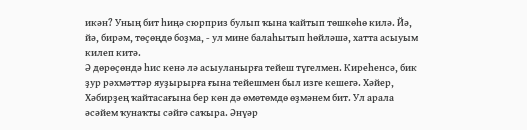икән? Уның бит һиңә сюрприз булып ҡына ҡайтып төшкөһө килә. Йә, йә, бирәм, төҫөңдө боҙма, - ул мине балаһытып һөйләшә, хатта асыуым килеп китә.
Ә дөрөҫөндә һис кенә лә асыуланырға тейеш түгелмен. Киреһенсә, бик ҙур рәхмәттәр яуҙырырға ғына тейешмен был изге кешегә. Хәйер, Хәбирҙең ҡайтасағына бер көн дә өмөтөмдө өҙмәнем бит. Ул арала әсәйем ҡунаҡты сәйгә саҡыра. Әнүәр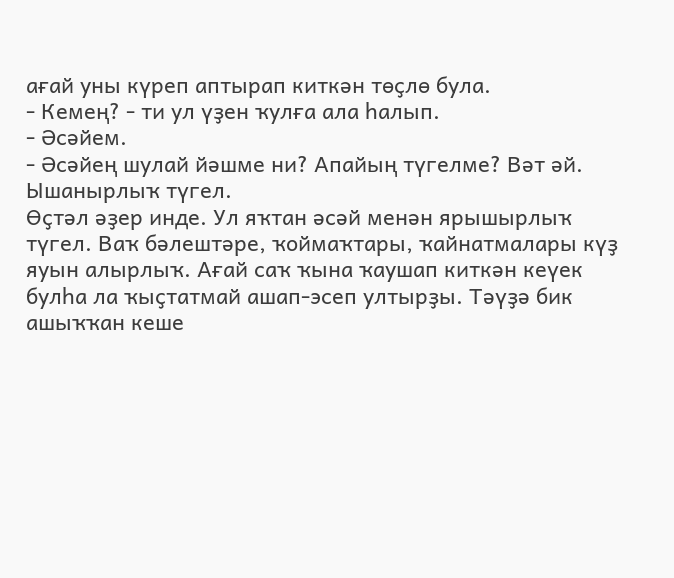ағай уны күреп аптырап киткән төҫлө була.
- Кемең? - ти ул үҙен ҡулға ала һалып.
- Әсәйем.
- Әсәйең шулай йәшме ни? Апайың түгелме? Вәт әй. Ышанырлыҡ түгел.
Өҫтәл әҙер инде. Ул яҡтан әсәй менән ярышырлыҡ түгел. Ваҡ бәлештәре, ҡоймаҡтары, ҡайнатмалары күҙ яуын алырлыҡ. Ағай саҡ ҡына ҡаушап киткән кеүек булһа ла ҡыҫтатмай ашап-эсеп ултырҙы. Тәүҙә бик ашыҡҡан кеше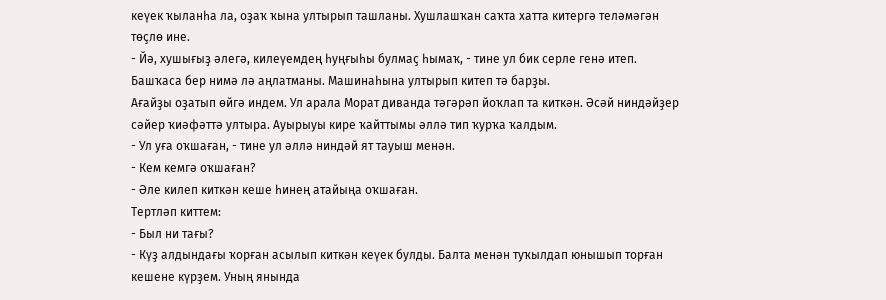кеүек ҡыланһа ла, оҙаҡ ҡына ултырып ташланы. Хушлашҡан саҡта хатта китергә теләмәгән төҫлө ине.
- Йә, хушығыҙ әлегә, килеүемдең һуңғыһы булмаҫ һымаҡ, - тине ул бик серле генә итеп. Башҡаса бер нимә лә аңлатманы. Машинаһына ултырып китеп тә барҙы.
Ағайҙы оҙатып өйгә индем. Ул арала Морат диванда тәгәрәп йоҡлап та киткән. Әсәй ниндәйҙер сәйер ҡиәфәттә ултыра. Ауырыуы кире ҡайттымы әллә тип ҡурҡа ҡалдым.
- Ул уға оҡшаған, - тине ул әллә ниндәй ят тауыш менән.
- Кем кемгә оҡшаған?
- Әле килеп киткән кеше һинең атайыңа оҡшаған.
Тертләп киттем:
- Был ни тағы?
- Күҙ алдындағы ҡорған асылып киткән кеүек булды. Балта менән туҡылдап юнышып торған кешене күрҙем. Уның янында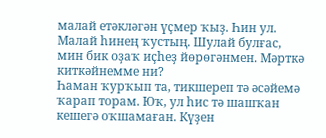малай етәкләгән үҫмер ҡыҙ. Һин ул. Малай һинең ҡустың. Шулай булғас, мин бик оҙаҡ иҫһеҙ йөрөгәнмен. Мәрткә киткәйнемме ни?
Һаман ҡурҡып та, тикшереп тә әсәйемә ҡарап торам. Юҡ, ул һис тә шашҡан кешегә оҡшамаған. Күҙен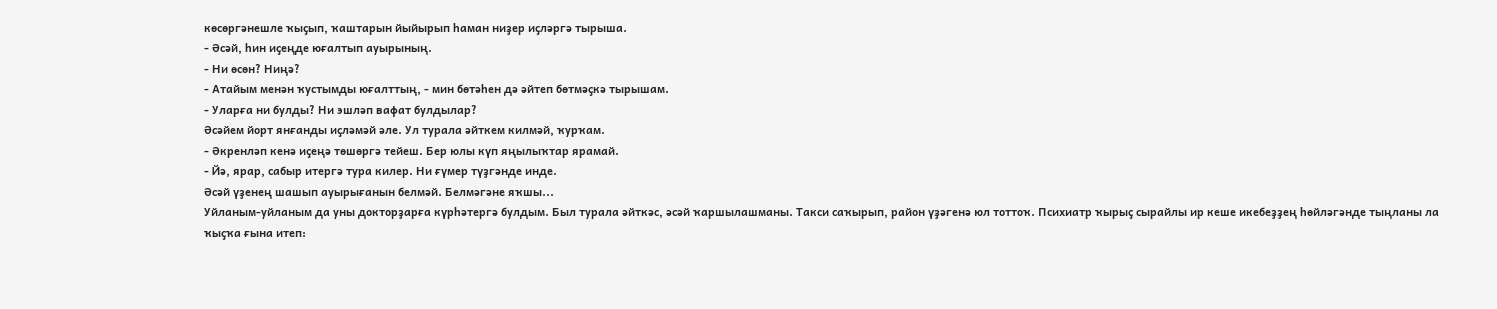көсөргәнешле ҡыҫып, ҡаштарын йыйырып һаман ниҙер иҫләргә тырыша.
- Әсәй, һин иҫеңде юғалтып ауырының.
- Ни өсөн? Ниңә?
- Атайым менән ҡустымды юғалттың, - мин бөтәһен дә әйтеп бөтмәҫкә тырышам.
- Уларға ни булды? Ни эшләп вафат булдылар?
Әсәйем йорт янғанды иҫләмәй әле. Ул турала әйткем килмәй, ҡурҡам.
- Әкренләп кенә иҫеңә төшөргә тейеш. Бер юлы күп яңылыҡтар ярамай.
- Йә, ярар, сабыр итергә тура килер. Ни ғүмер түҙгәнде инде.
Әсәй үҙенең шашып ауырығанын белмәй. Белмәгәне яҡшы...
Уйланым-уйланым да уны докторҙарға күрһәтергә булдым. Был турала әйткәс, әсәй ҡаршылашманы. Такси саҡырып, район үҙәгенә юл тоттоҡ. Психиатр ҡырыҫ сырайлы ир кеше икебеҙҙең һөйләгәнде тыңланы ла ҡыҫҡа ғына итеп: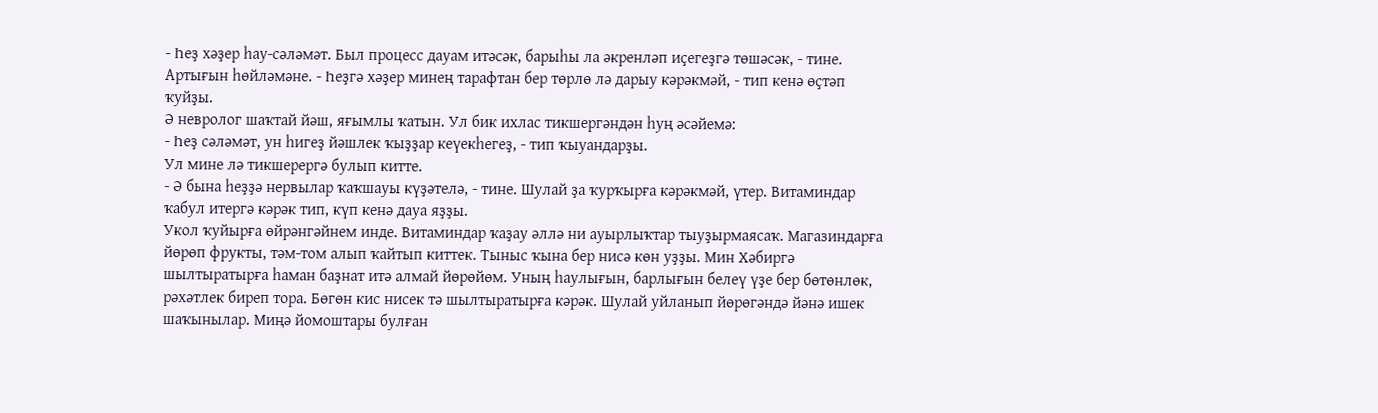- Һеҙ хәҙер һау-сәләмәт. Был процесс дауам итәсәк, барыһы ла әкренләп иҫегеҙгә төшәсәк, - тине. Артығын һөйләмәне. - Һеҙгә хәҙер минең тарафтан бер төрлө лә дарыу кәрәкмәй, - тип кенә өҫтәп ҡуйҙы.
Ә невролог шаҡтай йәш, яғымлы ҡатын. Ул бик ихлас тикшергәндән һуң әсәйемә:
- Һеҙ сәләмәт, ун һигеҙ йәшлек ҡыҙҙар кеүекһегеҙ, - тип ҡыуандарҙы.
Ул мине лә тикшерергә булып китте.
- Ә бына һеҙҙә нервылар ҡаҡшауы күҙәтелә, - тине. Шулай ҙа ҡурҡырға кәрәкмәй, үтер. Витаминдар ҡабул итергә кәрәк тип, күп кенә дауа яҙҙы.
Укол ҡуйырға өйрәнгәйнем инде. Витаминдар ҡаҙау әллә ни ауырлыҡтар тыуҙырмаясаҡ. Магазиндарға йөрөп фрукты, тәм-том алып ҡайтып киттек. Тыныс ҡына бер нисә көн уҙҙы. Мин Хәбиргә шылтыратырға һаман баҙнат итә алмай йөрөйөм. Уның һаулығын, барлығын белеү үҙе бер бөтөнлөк, рәхәтлек биреп тора. Бөгөн кис нисек тә шылтыратырға кәрәк. Шулай уйланып йөрөгәндә йәнә ишек шаҡынылар. Миңә йомоштары булған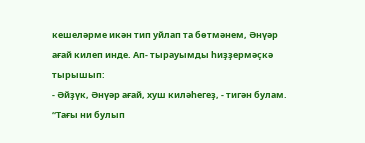кешеләрме икән тип уйлап та бөтмәнем, Әнүәр ағай килеп инде. Ап- тырауымды һиҙҙермәҫкә тырышып:
- Әйҙүк, Әнүәр ағай, хуш киләһегеҙ, - тигән булам.
“Тағы ни булып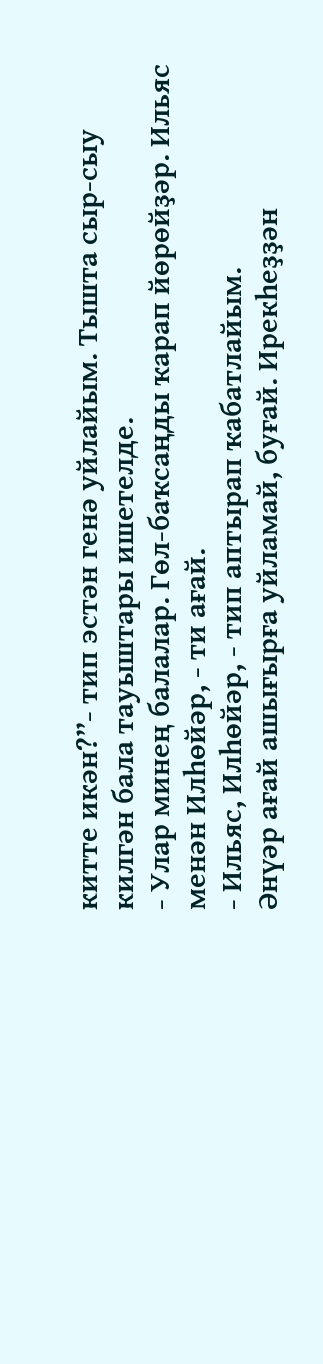китте икән?”- тип эстән генә уйлайым. Тышта сыр-сыу килгән бала тауыштары ишетелде.
- Улар минең балалар. Гөл-баҡсаңды ҡарап йөрөйҙәр. Ильяс менән Илһөйәр, - ти ағай.
- Ильяс, Илһөйәр, - тип аптырап ҡабатлайым.
Әнүәр ағай ашығырға уйламай, буғай. Ирекһеҙҙән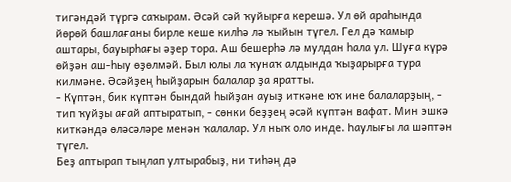тигәндәй түргә саҡырам. Әсәй сәй ҡуйырға керешә. Ул өй араһында йөрөй башлағаны бирле кеше килһә лә ҡыйын түгел. Гел дә ҡамыр аштары, бауырһағы әҙер тора. Аш бешерһә лә мулдан һала ул. Шуға күрә өйҙән аш-һыу өҙөлмәй. Был юлы ла ҡунаҡ алдында ҡыҙарырға тура килмәне. Әсәйҙең һыйҙарын балалар ҙа яратты.
- Күптән, бик күптән бындай һыйҙан ауыҙ иткәне юҡ ине балаларҙың, - тип ҡуйҙы ағай аптыратып, - сөнки беҙҙең әсәй күптән вафат. Мин эшкә киткәндә өләсәләре менән ҡалалар. Ул ныҡ оло инде. Һаулығы ла шәптән түгел.
Беҙ аптырап тыңлап ултырабыҙ, ни тиһәң дә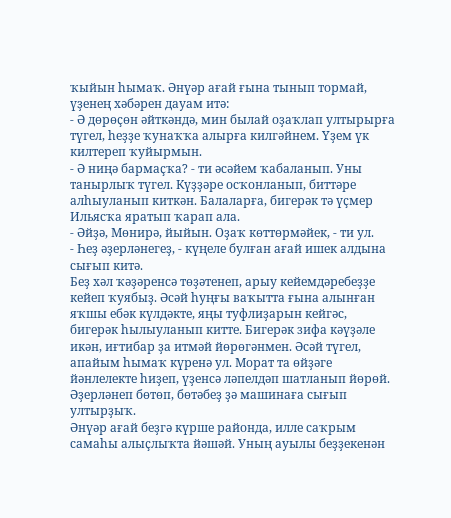ҡыйын һымаҡ. Әнүәр ағай ғына тынып тормай, үҙенең хәбәрен дауам итә:
- Ә дөрөҫөн әйткәндә, мин былай оҙаҡлап ултырырға түгел, һеҙҙе ҡунаҡҡа алырға килгәйнем. Үҙем үк килтереп ҡуйырмын.
- Ә ниңә бармаҫҡа? - ти әсәйем ҡабаланып. Уны танырлыҡ түгел. Күҙҙәре осҡонланып, биттәре алһыуланып киткән. Балаларға, бигерәк тә үҫмер Ильясҡа яратып ҡарап ала.
- Әйҙә, Мөнирә, йыйын. Оҙаҡ көттөрмәйек, - ти ул.
- Һеҙ әҙерләнегеҙ, - күңеле булған ағай ишек алдына сығып китә.
Беҙ хәл ҡәҙәренсә төҙәтенеп, арыу кейемдәребеҙҙе кейеп ҡуябыҙ. Әсәй һуңғы ваҡытта ғына алынған яҡшы ебәк күлдәкте, яңы туфлиҙарын кейгәс, бигерәк һылыуланып китте. Бигерәк зифа кәүҙәле икән, иғтибар ҙа итмәй йөрөгәнмен. Әсәй түгел, апайым һымаҡ күренә ул. Морат та өйҙәге йәнлелекте һиҙеп, үҙенсә ләпелдәп шатланып йөрөй. Әҙерләнеп бөтөп, бөтәбеҙ ҙә машинаға сығып ултырҙыҡ.
Әнүәр ағай беҙгә күрше районда, илле саҡрым самаһы алыҫлыҡта йәшәй. Уның ауылы беҙҙекенән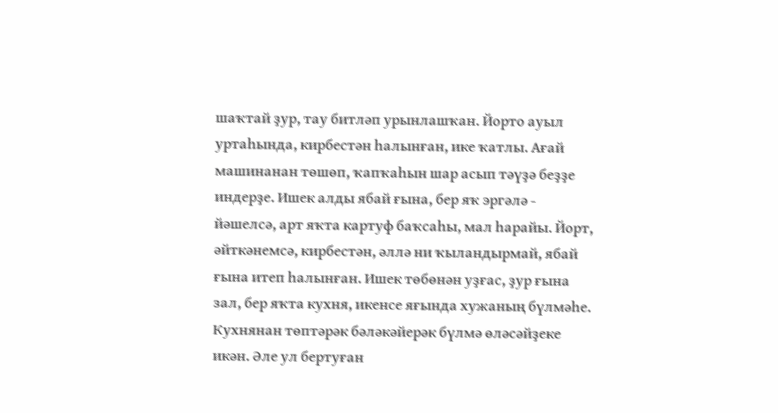шаҡтай ҙур, тау битләп урынлашҡан. Йорто ауыл уртаһында, кирбестән һалынған, ике ҡатлы. Ағай машинанан төшөп, ҡапҡаһын шар асып тәүҙә беҙҙе индерҙе. Ишек алды ябай ғына, бер яҡ эргәлә - йәшелсә, арт яҡта картуф баҡсаһы, мал һарайы. Йорт, әйткәнемсә, кирбестән, әллә ни ҡыландырмай, ябай ғына итеп һалынған. Ишек төбөнән уҙғас, ҙур ғына зал, бер яҡта кухня, икенсе яғында хужаның бүлмәһе. Кухнянан төптәрәк бәләкәйерәк бүлмә өләсәйҙеке икән. Әле ул бертуған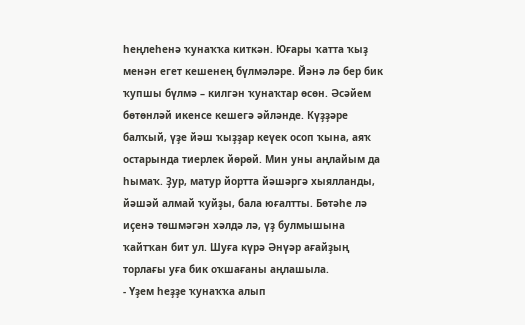һеңлеһенә ҡунаҡҡа киткән. Юғары ҡатта ҡыҙ менән егет кешенең бүлмәләре. Йәнә лә бер бик ҡупшы бүлмә – килгән ҡунаҡтар өсөн. Әсәйем бөтөнләй икенсе кешегә әйләнде. Күҙҙәре балҡый, үҙе йәш ҡыҙҙар кеүек осоп ҡына, аяҡ остарында тиерлек йөрөй. Мин уны аңлайым да һымаҡ. Ҙур, матур йортта йәшәргә хыялланды, йәшәй алмай ҡуйҙы, бала юғалтты. Бөтәһе лә иҫенә төшмәгән хәлдә лә, үҙ булмышына ҡайтҡан бит ул. Шуға күрә Әнүәр ағайҙың торлағы уға бик оҡшағаны аңлашыла.
- Үҙем һеҙҙе ҡунаҡҡа алып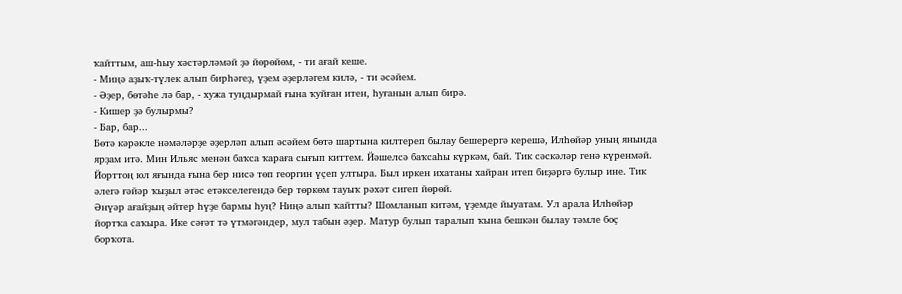ҡайттым, аш-һыу хәстәрләмәй ҙә йөрөйөм, - ти ағай кеше.
- Миңә аҙыҡ-түлек алып бирһәгеҙ, үҙем әҙерләгем килә, - ти әсәйем.
- Әҙер, бөтәһе лә бар, - хужа туңдырмай ғына ҡуйған итен, һуғанын алып бирә.
- Кишер ҙә булырмы?
- Бар, бар...
Бөтә кәрәкле нәмәләрҙе әҙерләп алып әсәйем бөтә шартына килтереп былау бешерергә керешә, Илһөйәр уның янында ярҙам итә. Мин Ильяс менән баҡса ҡараға сығып киттем. Йәшелсә баҡсаһы күркәм, бай. Тик сәскәләр генә күренмәй. Йорттоң юл яғында ғына бер нисә төп георгин үҫеп ултыра. Был иркен ихатаны хайран итеп биҙәргә булыр ине. Тик әлегә ғәйәр ҡыҙыл әтәс етәкселегендә бер төркөм тауыҡ рәхәт сигеп йөрөй.
Әнүәр ағайҙың әйтер һүҙе бармы һуң? Ниңә алып ҡайтты? Шомланып китәм, үҙемде йыуатам. Ул арала Илһөйәр йортҡа саҡыра. Ике сәғәт тә үтмәгәндер, мул табын әҙер. Матур булып таралып ҡына бешкән былау тәмле боҫ борҡота.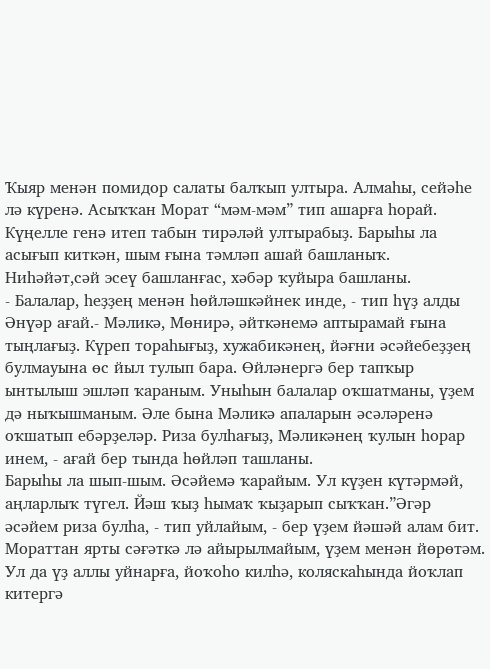Ҡыяр менән помидор салаты балҡып ултыра. Алмаһы, сейәһе лә күренә. Асыҡҡан Морат “мәм-мәм” тип ашарға һорай. Күңелле генә итеп табын тирәләй ултырабыҙ. Барыһы ла асығып киткән, шым ғына тәмләп ашай башланыҡ. Ниһәйәт,сәй эсеү башланғас, хәбәр ҡуйыра башланы.
- Балалар, һеҙҙең менән һөйләшкәйнек инде, - тип һүҙ алды Әнүәр ағай.- Мәликә, Мөнирә, әйткәнемә аптырамай ғына тыңлағыҙ. Күреп тораһығыҙ, хужабикәнең, йәғни әсәйебеҙҙең булмауына өс йыл тулып бара. Өйләнергә бер тапҡыр ынтылыш эшләп ҡараным. Уныһын балалар оҡшатманы, үҙем дә ныҡышманым. Әле бына Мәликә апаларын әсәләренә оҡшатып ебәрҙеләр. Риза булһағыҙ, Мәликәнең ҡулын һорар инем, - ағай бер тында һөйләп ташланы.
Барыһы ла шып-шым. Әсәйемә ҡарайым. Ул күҙен күтәрмәй, аңларлыҡ түгел. Йәш ҡыҙ һымаҡ ҡыҙарып сыҡҡан.”Әгәр әсәйем риза булһа, - тип уйлайым, - бер үҙем йәшәй алам бит. Мораттан ярты сәғәткә лә айырылмайым, үҙем менән йөрөтәм. Ул да үҙ аллы уйнарға, йоҡоһо килһә, коляскаһында йоҡлап китергә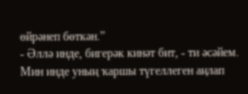өйрәнеп бөткән.”
- Әллә инде, бигерәк кинәт бит, - ти әсәйем. Мин инде уның ҡаршы түгеллеген аңлап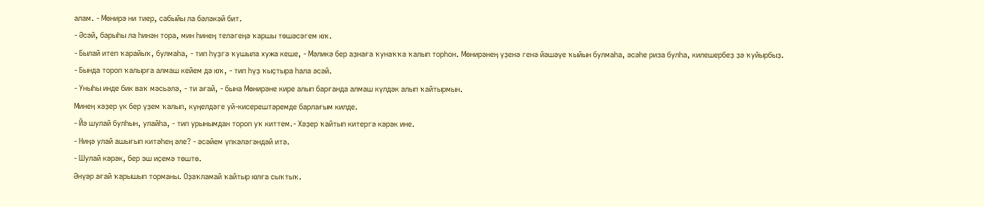алам. - Мөнирә ни тиер, сабыйы ла бәләкәй бит.
- Әсәй, барыһы ла һинән тора, мин һинең теләгеңә ҡаршы төшәсәгем юҡ.
- Былай итеп ҡарайыҡ, булмаһа, - тип һүҙгә ҡушыла хужа кеше, - Мәликә бер аҙнаға ҡунаҡҡа ҡалып торһон. Мөнирәнең үҙенә генә йәшәүе ҡыйын булмаһа, әсәһе риза булһа, килешербеҙ ҙә ҡуйырбыҙ.
- Бында тороп ҡалырға алмаш кейем дә юҡ, - тип һүҙ ҡыҫтыра һала әсәй.
- Уныһы инде бик ваҡ мәсьәлә, - ти ағай, - бына Мөнирәне кире алып барғанда алмаш күлдәк алып ҡайтырмын.
Минең хәҙер үк бер үҙем ҡалып, күңелдәге уй-кисерештәремде барлағым килде.
- Йә шулай булһын, улайһа, - тип урынымдан тороп уҡ киттем.- Хәҙер ҡайтып китергә кәрәк ине.
- Ниңә улай ашығып китәһең әле? - әсәйем үпкәләгәндәй итә.
- Шулай кәрәк, бер эш иҫемә төштө.
Әнүәр ағай ҡарышып торманы. Оҙаҡламай ҡайтыр юлға сыҡтыҡ.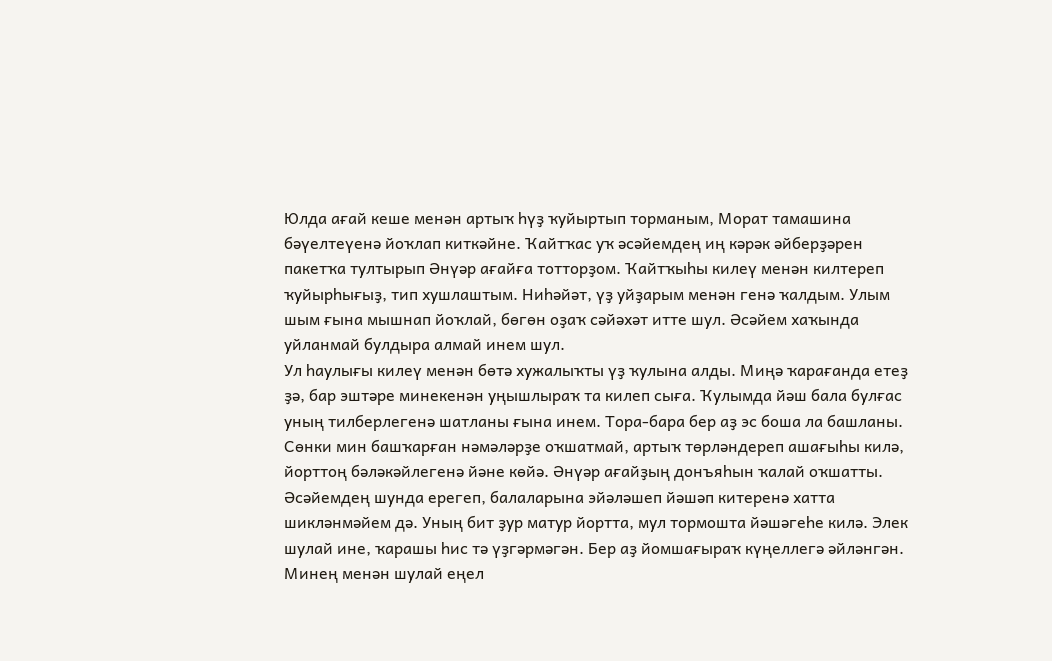Юлда ағай кеше менән артыҡ һүҙ ҡуйыртып торманым, Морат тамашина бәүелтеүенә йоҡлап киткәйне. Ҡайтҡас уҡ әсәйемдең иң кәрәк әйберҙәрен пакетҡа тултырып Әнүәр ағайға тотторҙом. Ҡайтҡыһы килеү менән килтереп ҡуйырһығыҙ, тип хушлаштым. Ниһәйәт, үҙ уйҙарым менән генә ҡалдым. Улым шым ғына мышнап йоҡлай, бөгөн оҙаҡ сәйәхәт итте шул. Әсәйем хаҡында уйланмай булдыра алмай инем шул.
Ул һаулығы килеү менән бөтә хужалыҡты үҙ ҡулына алды. Миңә ҡарағанда етеҙ ҙә, бар эштәре минекенән уңышлыраҡ та килеп сыға. Ҡулымда йәш бала булғас уның тилберлегенә шатланы ғына инем. Тора-бара бер аҙ эс боша ла башланы. Сөнки мин башҡарған нәмәләрҙе оҡшатмай, артыҡ төрләндереп ашағыһы килә, йорттоң бәләкәйлегенә йәне көйә. Әнүәр ағайҙың донъяһын ҡалай оҡшатты. Әсәйемдең шунда ерегеп, балаларына эйәләшеп йәшәп китеренә хатта шикләнмәйем дә. Уның бит ҙур матур йортта, мул тормошта йәшәгеһе килә. Элек шулай ине, ҡарашы һис тә үҙгәрмәгән. Бер аҙ йомшағыраҡ күңеллегә әйләнгән. Минең менән шулай еңел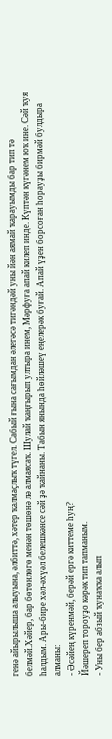генә айырылыша алыуына, әлбиттә, хәтер ҡалмаҫлыҡ түгел. Сабый ғына сағымдан әлегәсә тигәндәй уны йән аямай ҡарауымды бар тип тә белмәй.Хәйер, бар бөтөнлөгө менән төшөнә лә алмаясаҡ. Шулай ҡаңғырып ултыра инем, Мәрфуға апай килеп инде. Күптән күгәнем юҡ ине. Сәй ҡуя һалдым. Ары-бире хәл-әхүәл белешкәнсе сәй ҙә ҡайнаны. Табын янында һөйләшеү еңелерәк буғай. Апай үҙен борсоған һорауҙы бирмәй булдыра алманы:
- Әсәйең күренмәй, берәй ергә киттеме һуң?
Йәшереп тороуҙо кәрәк тип тапманым.
- Уны бер абзый ҡунаҡҡа алып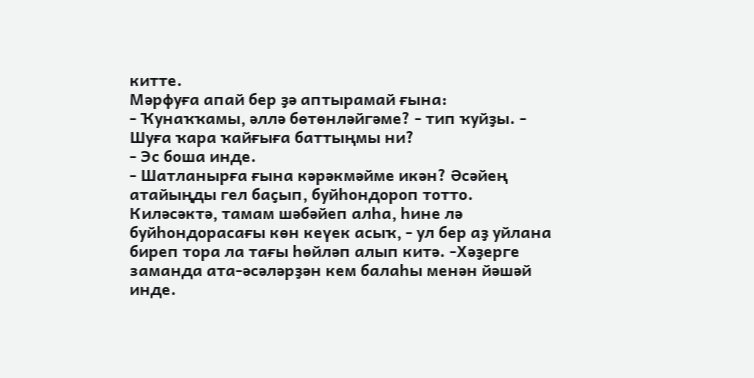китте.
Мәрфуға апай бер ҙә аптырамай ғына:
- Ҡунаҡҡамы, әллә бөтөнләйгәме? - тип ҡуйҙы. - Шуға ҡара ҡайғыға баттыңмы ни?
- Эс боша инде.
- Шатланырға ғына кәрәкмәйме икән? Әсәйең атайыңды гел баҫып, буйһондороп тотто. Киләсәктә, тамам шәбәйеп алһа, һине лә буйһондорасағы көн кеүек асыҡ, - ул бер аҙ уйлана биреп тора ла тағы һөйләп алып китә. -Хәҙерге заманда ата-әсәләрҙән кем балаһы менән йәшәй инде.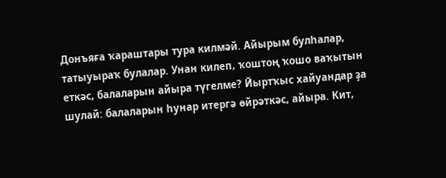Донъяға ҡараштары тура килмәй. Айырым булһалар, татыуыраҡ булалар. Унан килеп, ҡоштоң ҡошо ваҡытын еткәс, балаларын айыра түгелме? Йыртҡыс хайуандар ҙа шулай: балаларын һунар итергә өйрәткәс, айыра. Кит,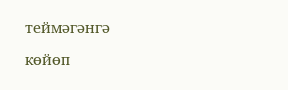теймәгәнгә көйөп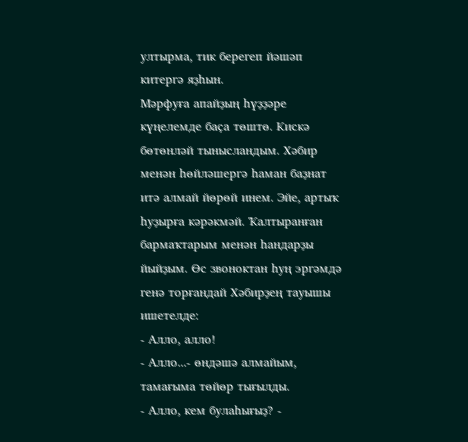ултырма, тик берегеп йәшәп китергә яҙһын.
Мәрфуға апайҙың һүҙҙәре күңелемде баҫа төштө. Кискә бөтөнләй тынысландым. Хәбир менән һөйләшергә һаман баҙнат итә алмай йөрөй инем. Эйе, артыҡ һуҙырға кәрәкмәй. Ҡалтыранған бармаҡтарым менән һандарҙы йыйҙым. Өс звоноктан һуң эргәмдә генә торғандай Хәбирҙең тауышы ишетелде:
- Алло, алло!
- Алло...- өндәшә алмайым, тамағыма төйөр тығылды.
- Алло, кем булаһығыҙ? -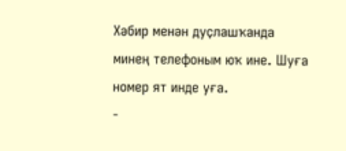Хәбир менән дуҫлашҡанда минең телефоным юҡ ине. Шуға номер ят инде уға.
-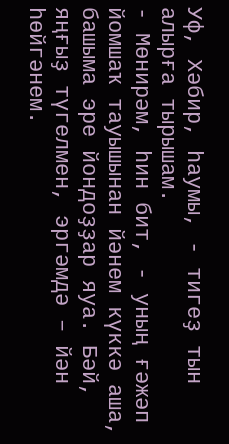Уф, Хәбир, һаумы, - тигеҙ тын алырға тырышам.
- Мөнирәм, һин бит, - уның ғәжәп йомшаҡ тауышынан йәнем күккә аша, башыма эре йондоҙҙар яуа. Бәй, яңғыҙ түгелмен, эргәмдә – йән һөйгәнем.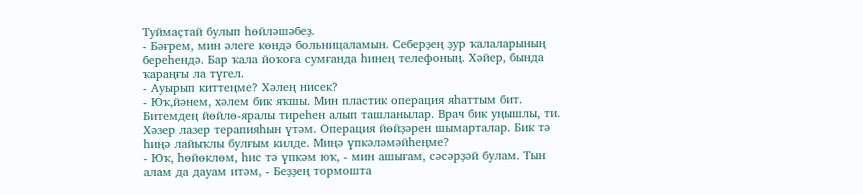Туймаҫтай булып һөйләшәбеҙ.
- Бәғрем, мин әлеге көндә больницаламын. Себерҙең ҙур ҡалаларының береһендә. Бар ҡала йоҡоға сумғанда һинең телефоның. Хәйер, бында ҡараңғы ла түгел.
- Ауырып киттеңме? Хәлең нисек?
- Юҡ,йәнем, хәлем бик яҡшы. Мин пластик операция яһаттым бит. Битемдең йөйлө-яралы тиреһен алып ташланылар. Врач бик уңышлы, ти. Хәзер лазер терапияһын үтәм. Операция йөйҙәрен шымарталар. Бик тә һиңә лайыҡлы булғым килде. Миңә үпкәләмәйһеңме?
- Юҡ, һөйөклөм, һис тә үпкәм юҡ, - мин ашығам, сәсәрҙәй булам. Тын алам да дауам итәм, - Беҙҙең тормошта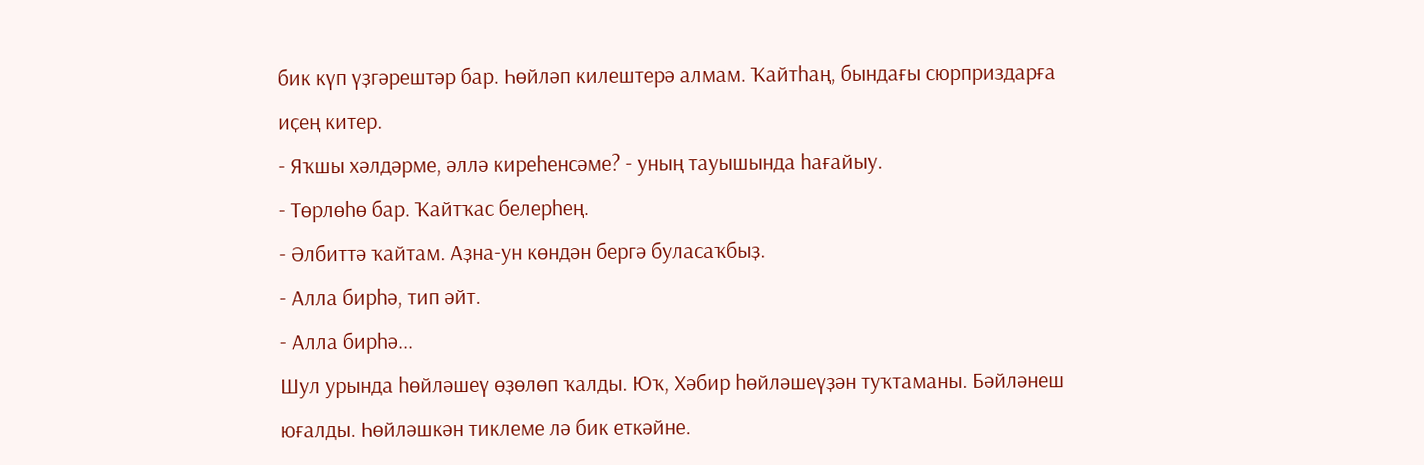бик күп үҙгәрештәр бар. Һөйләп килештерә алмам. Ҡайтһаң, бындағы сюрприздарға иҫең китер.
- Яҡшы хәлдәрме, әллә киреһенсәме? - уның тауышында һағайыу.
- Төрлөһө бар. Ҡайтҡас белерһең.
- Әлбиттә ҡайтам. Аҙна-ун көндән бергә буласаҡбыҙ.
- Алла бирһә, тип әйт.
- Алла бирһә...
Шул урында һөйләшеү өҙөлөп ҡалды. Юҡ, Хәбир һөйләшеүҙән туҡтаманы. Бәйләнеш юғалды. Һөйләшкән тиклеме лә бик еткәйне.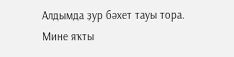Алдымда ҙур бәхет тауы тора. Мине яҡты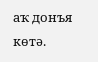аҡ донъя көтә.